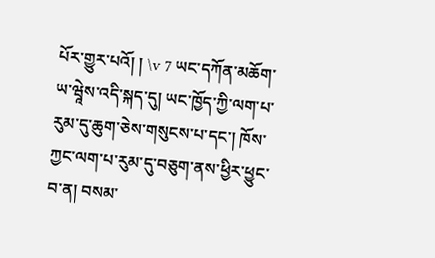པོར་གྱུར་པའོ། ། \v 7 ཡང་དཀོན་མཆོག་ཡ་ཝཱེས་འདི་སྐད་དུ། ཡང་ཁྱོད་ཀྱི་ལག་པ་རུམ་དུ་ཆུག་ཅེས་གསུངས་པ་དང་། ཁོས་ཀྱང་ལག་པ་རུམ་དུ་བཅུག་ནས་ཕྱིར་ཕྱུང་བ་ན། བསམ་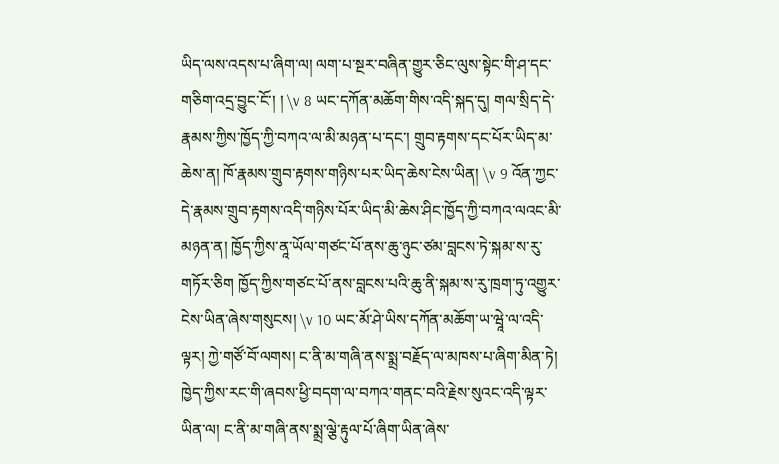ཡིད་ལས་འདས་པ་ཞིག་ལ། ལག་པ་སྔར་བཞིན་གྱུར་ཅིང་ལུས་སྟེང་གི་ཤ་དང་གཅིག་འདྲ་བྱུང་ངོ་། ། \v 8 ཡང་དཀོན་མཆོག་གིས་འདི་སྐད་དུ། གལ་སྲིད་དེ་རྣམས་ཀྱིས་ཁྱོད་ཀྱི་བཀའ་ལ་མི་མཉན་པ་དང་། གྲུབ་རྟགས་དང་པོར་ཡིད་མ་ཆེས་ན། ཁོ་རྣམས་གྲུབ་རྟགས་གཉིས་པར་ཡིད་ཆེས་ངེས་ཡིན། \v 9 འོན་ཀྱང་དེ་རྣམས་གྲུབ་རྟགས་འདི་གཉིས་པོར་ཡིད་མི་ཆེས་ཤིང་ཁྱོད་ཀྱི་བཀའ་ལའང་མི་མཉན་ན། ཁྱོད་ཀྱིས་ནཱ་ཡོལ་གཙང་པོ་ནས་ཆུ་ཉུང་ཙམ་བླངས་ཏེ་སྐམ་ས་རུ་གཏོར་ཅིག ཁྱོད་ཀྱིས་གཙང་པོ་ནས་བླངས་པའི་ཆུ་ནི་སྐམ་ས་རུ་ཁྲག་ཏུ་འགྱུར་ངེས་ཡིན་ཞེས་གསུངས། \v 10 ཡང་མོ་ཤེ་ཡིས་དཀོན་མཆོག་ཡ་ཝཱེ་ལ་འདི་ལྟར། ཀྱེ་གཙོ་བོ་ལགས། ང་ནི་མ་གཞི་ནས་སྨྲ་བརྗོད་ལ་མཁས་པ་ཞིག་མིན་ཏེ། ཁྱེད་ཀྱིས་རང་གི་ཞབས་ཕྱི་བདག་ལ་བཀའ་གནང་བའི་རྗེས་སུའང་འདི་ལྟར་ཡིན་ལ། ང་ནི་མ་གཞི་ནས་སྨྲ་ལྕེ་རྟུལ་པོ་ཞིག་ཡིན་ཞེས་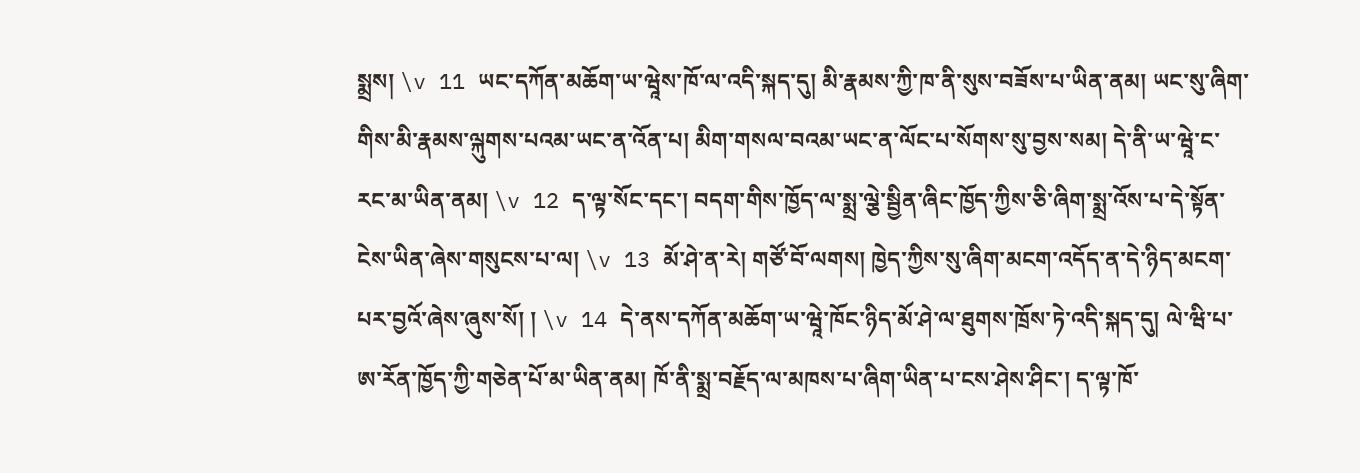སྨྲས། \v 11 ཡང་དཀོན་མཆོག་ཡ་ཝཱེས་ཁོ་ལ་འདི་སྐད་དུ། མི་རྣམས་ཀྱི་ཁ་ནི་སུས་བཟོས་པ་ཡིན་ནམ། ཡང་སུ་ཞིག་གིས་མི་རྣམས་ལྐུགས་པའམ་ཡང་ན་འོན་པ། མིག་གསལ་བའམ་ཡང་ན་ལོང་པ་སོགས་སུ་བྱས་སམ། དེ་ནི་ཡ་ཝཱེ་ང་རང་མ་ཡིན་ནམ། \v 12 ད་ལྟ་སོང་དང་། བདག་གིས་ཁྱོད་ལ་སྨྲ་ལྕེ་སྦྱིན་ཞིང་ཁྱོད་ཀྱིས་ཅི་ཞིག་སྨྲ་འོས་པ་དེ་སྟོན་ངེས་ཡིན་ཞེས་གསུངས་པ་ལ། \v 13 མོ་ཤེ་ན་རེ། གཙོ་བོ་ལགས། ཁྱེད་ཀྱིས་སུ་ཞིག་མངག་འདོད་ན་དེ་ཉིད་མངག་པར་བྱའོ་ཞེས་ཞུས་སོ། ། \v 14 དེ་ནས་དཀོན་མཆོག་ཡ་ཝཱེ་ཁོང་ཉིད་མོ་ཤེ་ལ་ཐུགས་ཁྲོས་ཏེ་འདི་སྐད་དུ། ལེ་ཝི་པ་ཨ་རོན་ཁྱོད་ཀྱི་གཅེན་པོ་མ་ཡིན་ནམ། ཁོ་ནི་སྨྲ་བརྗོད་ལ་མཁས་པ་ཞིག་ཡིན་པ་ངས་ཤེས་ཤིང་། ད་ལྟ་ཁོ་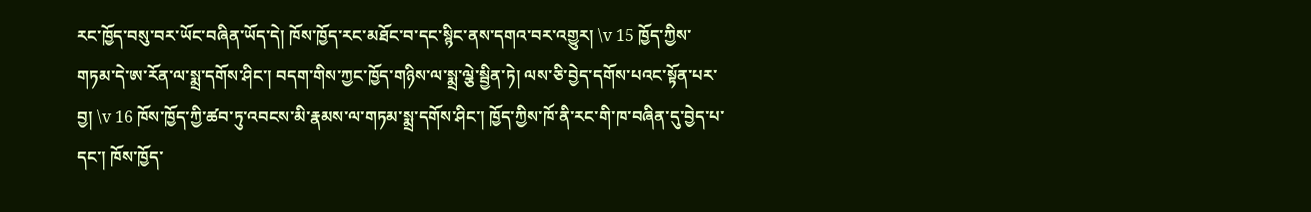རང་ཁྱོད་བསུ་བར་ཡོང་བཞིན་ཡོད་དེ། ཁོས་ཁྱོད་རང་མཐོང་བ་དང་སྙིང་ནས་དགའ་བར་འགྱུར། \v 15 ཁྱོད་ཀྱིས་གཏམ་དེ་ཨ་རོན་ལ་སྨྲ་དགོས་ཤིང་། བདག་གིས་ཀྱང་ཁྱོད་གཉིས་ལ་སྨྲ་ལྕེ་སྦྱིན་ཏེ། ལས་ཅི་བྱེད་དགོས་པའང་སྟོན་པར་བྱ། \v 16 ཁོས་ཁྱོད་ཀྱི་ཚབ་ཏུ་འབངས་མི་རྣམས་ལ་གཏམ་སྨྲ་དགོས་ཤིང་། ཁྱོད་ཀྱིས་ཁོ་ནི་རང་གི་ཁ་བཞིན་དུ་བྱེད་པ་དང་། ཁོས་ཁྱོད་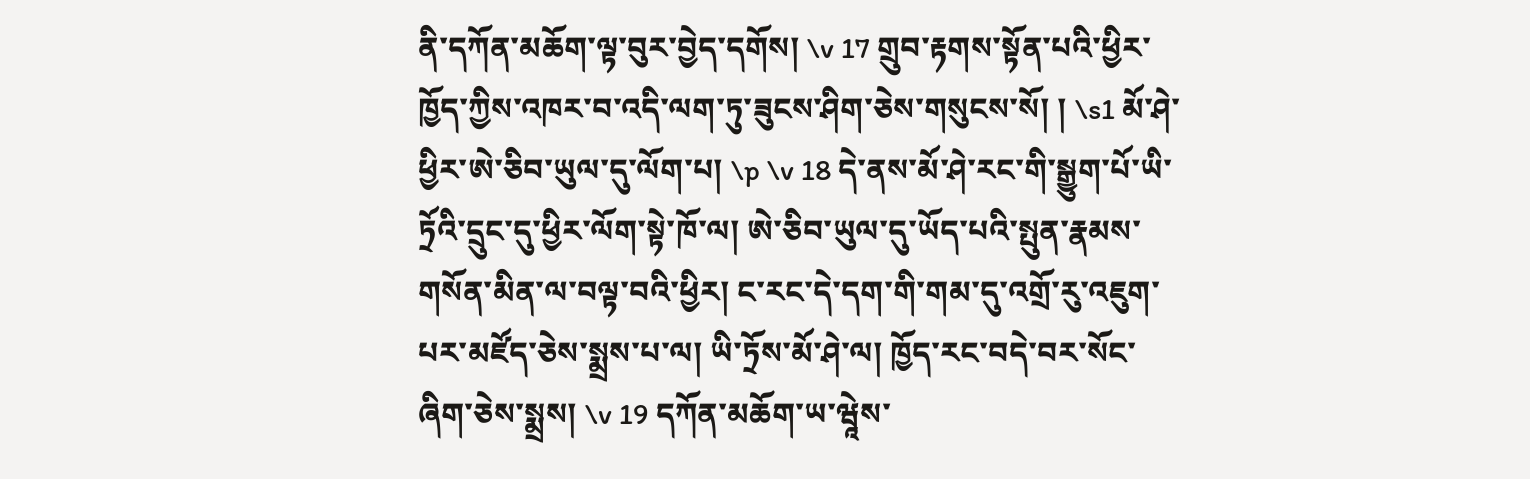ནི་དཀོན་མཆོག་ལྟ་བུར་བྱེད་དགོས། \v 17 གྲུབ་རྟགས་སྟོན་པའི་ཕྱིར་ཁྱོད་ཀྱིས་འཁར་བ་འདི་ལག་ཏུ་ཟུངས་ཤིག་ཅེས་གསུངས་སོ། ། \s1 མོ་ཤེ་ཕྱིར་ཨེ་ཅིབ་ཡུལ་དུ་ལོག་པ། \p \v 18 དེ་ནས་མོ་ཤེ་རང་གི་སྒྱུག་པོ་ཡི་ཏྲོའི་དྲུང་དུ་ཕྱིར་ལོག་སྟེ་ཁོ་ལ། ཨེ་ཅིབ་ཡུལ་དུ་ཡོད་པའི་སྤུན་རྣམས་གསོན་མིན་ལ་བལྟ་བའི་ཕྱིར། ང་རང་དེ་དག་གི་གམ་དུ་འགྲོ་རུ་འཇུག་པར་མཛོད་ཅེས་སྨྲས་པ་ལ། ཡི་ཏྲོས་མོ་ཤེ་ལ། ཁྱོད་རང་བདེ་བར་སོང་ཞིག་ཅེས་སྨྲས། \v 19 དཀོན་མཆོག་ཡ་ཝཱེས་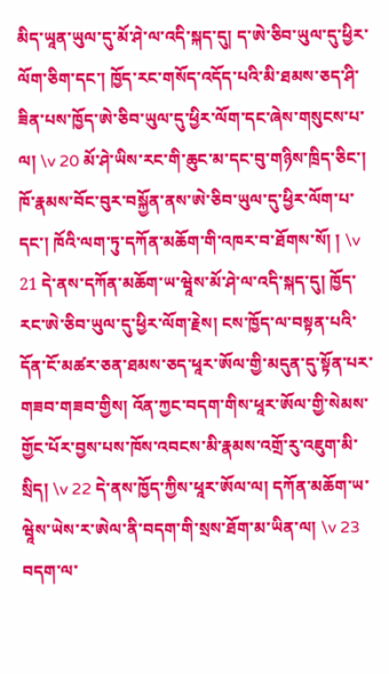མིད་ཡཱན་ཡུལ་དུ་མོ་ཤེ་ལ་འདི་སྐད་དུ། ད་ཨེ་ཅིབ་ཡུལ་དུ་ཕྱིར་ལོག་ཅིག་དང་། ཁྱོད་རང་གསོད་འདོད་པའི་མི་ཐམས་ཅད་ཤི་ཟིན་པས་ཁྱོད་ཨེ་ཅིབ་ཡུལ་དུ་ཕྱིར་ལོག་དང་ཞེས་གསུངས་པ་ལ། \v 20 མོ་ཤེ་ཡིས་རང་གི་ཆུང་མ་དང་བུ་གཉིས་ཁྲིད་ཅིང་། ཁོ་རྣམས་བོང་བུར་བསྐྱོན་ནས་ཨེ་ཅིབ་ཡུལ་དུ་ཕྱིར་ལོག་པ་དང་། ཁོའི་ལག་ཏུ་དཀོན་མཆོག་གི་འཁར་བ་ཐོགས་སོ། ། \v 21 དེ་ནས་དཀོན་མཆོག་ཡ་ཝཱེས་མོ་ཤེ་ལ་འདི་སྐད་དུ། ཁྱོད་རང་ཨེ་ཅིབ་ཡུལ་དུ་ཕྱིར་ལོག་རྗེས། ངས་ཁྱོད་ལ་བསྟན་པའི་དོན་ངོ་མཚར་ཅན་ཐམས་ཅད་ཕཱར་ཨོལ་གྱི་མདུན་དུ་སྟོན་པར་གཟབ་གཟབ་གྱིས། འོན་ཀྱང་བདག་གིས་ཕཱར་ཨོལ་གྱི་སེམས་གྱོང་པོར་བྱས་པས་ཁོས་འབངས་མི་རྣམས་འགྲོ་རུ་འཇུག་མི་སྲིད། \v 22 དེ་ནས་ཁྱོད་ཀྱིས་ཕཱར་ཨོལ་ལ། དཀོན་མཆོག་ཡ་ཝཱེས་ཡེས་ར་ཨེལ་ནི་བདག་གི་སྲས་ཐོག་མ་ཡིན་ལ། \v 23 བདག་ལ་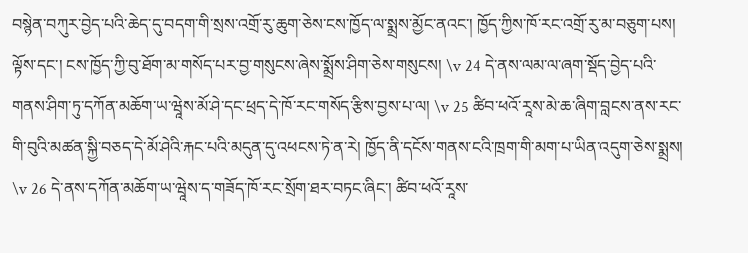བསྙེན་བཀུར་བྱེད་པའི་ཆེད་དུ་བདག་གི་སྲས་འགྲོ་རུ་ཆུག་ཅེས་ངས་ཁྱོད་ལ་སྨྲས་མྱོང་ནའང་། ཁྱོད་ཀྱིས་ཁོ་རང་འགྲོ་རུ་མ་བཅུག་པས། ལྟོས་དང་། ངས་ཁྱོད་ཀྱི་བུ་ཐོག་མ་གསོད་པར་བྱ་གསུངས་ཞེས་སྨྲོས་ཤིག་ཅེས་གསུངས། \v 24 དེ་ནས་ལམ་ལ་ཞག་སྡོད་བྱེད་པའི་གནས་ཤིག་ཏུ་དཀོན་མཆོག་ཡ་ཝཱེས་མོ་ཤེ་དང་ཕྲད་དེ་ཁོ་རང་གསོད་རྩིས་བྱས་པ་ལ། \v 25 ཚིབ་ཕའོ་རཱས་མེ་ཆ་ཞིག་བླངས་ནས་རང་གི་བུའི་མཚན་སྐྱི་བཅད་དེ་མོ་ཤེའི་རྐང་པའི་མདུན་དུ་འཕངས་ཏེ་ན་རེ། ཁྱོད་ནི་དངོས་གནས་ངའི་ཁྲག་གི་མག་པ་ཡིན་འདུག་ཅེས་སྨྲས། \v 26 དེ་ནས་དཀོན་མཆོག་ཡ་ཝཱེས་ད་གཟོད་ཁོ་རང་སྲོག་ཐར་བཏང་ཞིང་། ཚིབ་ཕའོ་རཱས་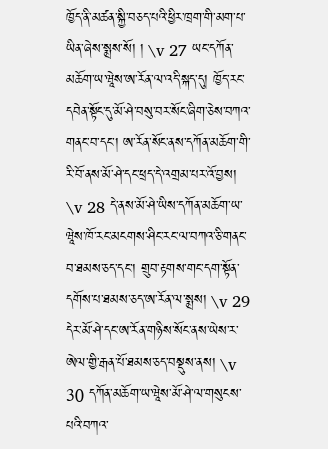ཁྱོད་ནི་མཚན་སྐྱི་བཅད་པའི་ཕྱིར་ཁྲག་གི་མག་པ་ཡིན་ཞེས་སྨྲས་སོ། ། \v 27 ཡང་དཀོན་མཆོག་ཡ་ཝཱེས་ཨ་རོན་ལ་འདི་སྐད་དུ། ཁྱོད་རང་དབེན་སྟོང་དུ་མོ་ཤེ་བསུ་བར་སོང་ཞིག་ཅེས་བཀའ་གནང་བ་དང་། ཨ་རོན་སོང་ནས་དཀོན་མཆོག་གི་རི་བོ་ནས་མོ་ཤེ་དང་ཕྲད་དེ་འགྲམ་པར་འོ་བྱས། \v 28 དེ་ནས་མོ་ཤེ་ཡིས་དཀོན་མཆོག་ཡ་ཝཱེས་ཁོ་རང་མངགས་ཤིང་རང་ལ་བཀའ་ཅི་གནང་བ་ཐམས་ཅད་དང་། གྲུབ་རྟགས་གང་དག་སྟོན་དགོས་པ་ཐམས་ཅད་ཨ་རོན་ལ་སྨྲས། \v 29 དེར་མོ་ཤེ་དང་ཨ་རོན་གཉིས་སོང་ནས་ཡེས་ར་ཨེལ་གྱི་རྒན་པོ་ཐམས་ཅད་བསྡུས་ནས། \v 30 དཀོན་མཆོག་ཡ་ཝཱེས་མོ་ཤེ་ལ་གསུངས་པའི་བཀའ་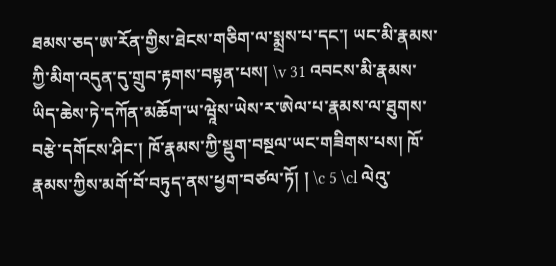ཐམས་ཅད་ཨ་རོན་གྱིས་ཐེངས་གཅིག་ལ་སྨྲས་པ་དང་། ཡང་མི་རྣམས་ཀྱི་མིག་འདུན་དུ་གྲུབ་རྟགས་བསྟན་པས། \v 31 འབངས་མི་རྣམས་ཡིད་ཆེས་ཏེ་དཀོན་མཆོག་ཡ་ཝཱེས་ཡེས་ར་ཨེལ་པ་རྣམས་ལ་ཐུགས་བརྩེ་དགོངས་ཤིང་། ཁོ་རྣམས་ཀྱི་སྡུག་བསྔལ་ཡང་གཟིགས་པས། ཁོ་རྣམས་ཀྱིས་མགོ་བོ་བཏུད་ནས་ཕྱག་བཙལ་ཏོ། ། \c 5 \cl ལེའུ་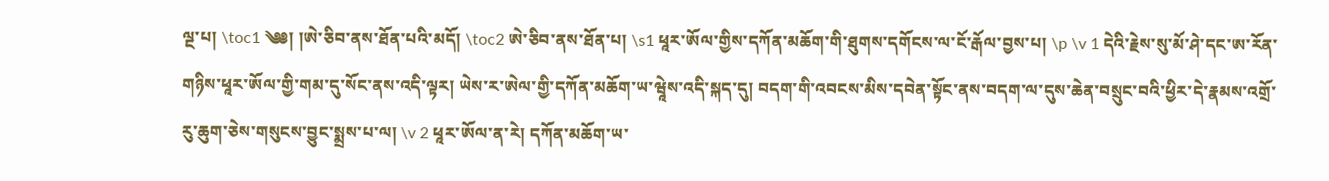ལྔ་པ། \toc1 ༄༅། །ཨེ་ཅིབ་ནས་ཐོན་པའི་མདོ། \toc2 ཨེ་ཅིབ་ནས་ཐོན་པ། \s1 ཕཱར་ཨོལ་གྱིས་དཀོན་མཆོག་གི་ཐུགས་དགོངས་ལ་ངོ་རྒོལ་བྱས་པ། \p \v 1 དེའི་རྗེས་སུ་མོ་ཤེ་དང་ཨ་རོན་གཉིས་ཕཱར་ཨོལ་གྱི་གམ་དུ་སོང་ནས་འདི་ལྟར། ཡེས་ར་ཨེལ་གྱི་དཀོན་མཆོག་ཡ་ཝཱེས་འདི་སྐད་དུ། བདག་གི་འབངས་མིས་དབེན་སྟོང་ནས་བདག་ལ་དུས་ཆེན་བསྲུང་བའི་ཕྱིར་དེ་རྣམས་འགྲོ་རུ་ཆུག་ཅེས་གསུངས་བྱུང་སྨྲས་པ་ལ། \v 2 ཕཱར་ཨོལ་ན་རེ། དཀོན་མཆོག་ཡ་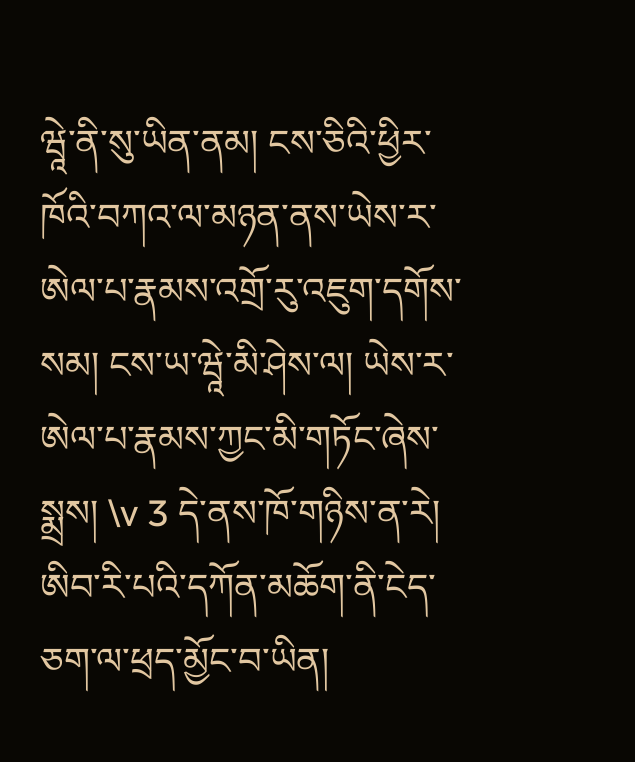ཝཱེ་ནི་སུ་ཡིན་ནམ། ངས་ཅིའི་ཕྱིར་ཁོའི་བཀའ་ལ་མཉན་ནས་ཡེས་ར་ཨེལ་པ་རྣམས་འགྲོ་རུ་འཇུག་དགོས་སམ། ངས་ཡ་ཝཱེ་མི་ཤེས་ལ། ཡེས་ར་ཨེལ་པ་རྣམས་ཀྱང་མི་གཏོང་ཞེས་སྨྲས། \v 3 དེ་ནས་ཁོ་གཉིས་ན་རེ། ཨིབ་རི་པའི་དཀོན་མཆོག་ནི་ངེད་ཅག་ལ་ཕྲད་མྱོང་བ་ཡིན།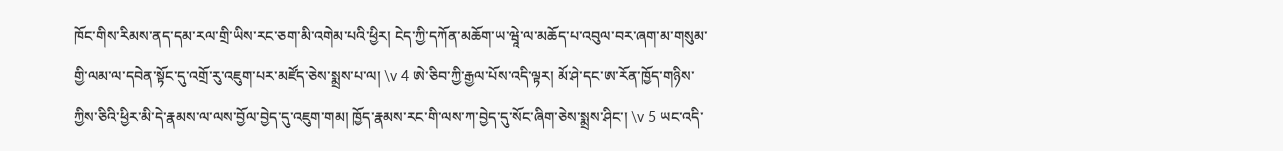ཁོང་གིས་རིམས་ནད་དམ་རལ་གྲི་ཡིས་རང་ཅག་མི་འགེམ་པའི་ཕྱིར། ངེད་ཀྱི་དཀོན་མཆོག་ཡ་ཝཱེ་ལ་མཆོད་པ་འབུལ་བར་ཞག་མ་གསུམ་གྱི་ལམ་ལ་དབེན་སྟོང་དུ་འགྲོ་རུ་འཇུག་པར་མཛོད་ཅེས་སྨྲས་པ་ལ། \v 4 ཨེ་ཅིབ་ཀྱི་རྒྱལ་པོས་འདི་ལྟར། མོ་ཤེ་དང་ཨ་རོན་ཁྱོད་གཉིས་ཀྱིས་ཅིའི་ཕྱིར་མི་དེ་རྣམས་ལ་ལས་བྱོལ་བྱེད་དུ་འཇུག་གམ། ཁྱོད་རྣམས་རང་གི་ལས་ཀ་བྱེད་དུ་སོང་ཞིག་ཅེས་སྨྲས་ཤིང་། \v 5 ཡང་འདི་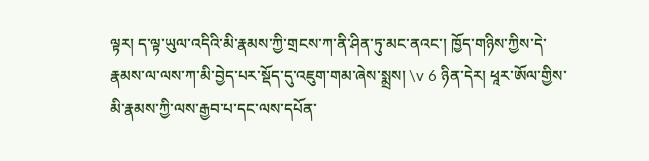ལྟར། ད་ལྟ་ཡུལ་འདིའི་མི་རྣམས་ཀྱི་གྲངས་ཀ་ནི་ཤིན་ཏུ་མང་ནའང་། ཁྱོད་གཉིས་ཀྱིས་དེ་རྣམས་ལ་ལས་ཀ་མི་བྱེད་པར་སྡོད་དུ་འཇུག་གམ་ཞེས་སྨྲས། \v 6 ཉིན་དེར། ཕཱར་ཨོལ་གྱིས་མི་རྣམས་ཀྱི་ལས་རྒྱབ་པ་དང་ལས་དཔོན་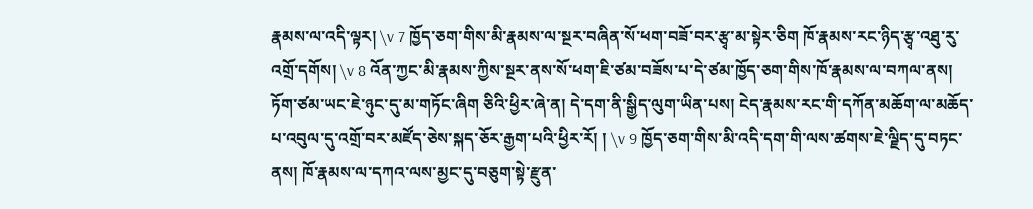རྣམས་ལ་འདི་ལྟར། \v 7 ཁྱོད་ཅག་གིས་མི་རྣམས་ལ་སྔར་བཞིན་སོ་ཕག་བཟོ་བར་རྩྭ་མ་སྟེར་ཅིག ཁོ་རྣམས་རང་ཉིད་རྩྭ་འཐུ་རུ་འགྲོ་དགོས། \v 8 འོན་ཀྱང་མི་རྣམས་ཀྱིས་སྔར་ནས་སོ་ཕག་ཇི་ཙམ་བཟོས་པ་དེ་ཙམ་ཁྱོད་ཅག་གིས་ཁོ་རྣམས་ལ་བཀལ་ནས། ཏོག་ཙམ་ཡང་ཇེ་ཉུང་དུ་མ་གཏོང་ཞིག ཅིའི་ཕྱིར་ཞེ་ན། དེ་དག་ནི་སྒྱིད་ལུག་ཡིན་པས། ངེད་རྣམས་རང་གི་དཀོན་མཆོག་ལ་མཆོད་པ་འབུལ་དུ་འགྲོ་བར་མཛོད་ཅེས་སྐད་ཅོར་རྒྱག་པའི་ཕྱིར་རོ། ། \v 9 ཁྱོད་ཅག་གིས་མི་འདི་དག་གི་ལས་ཚགས་ཇེ་ལྗིད་དུ་བཏང་ནས། ཁོ་རྣམས་ལ་དཀའ་ལས་མྱང་དུ་བཅུག་སྟེ་རྫུན་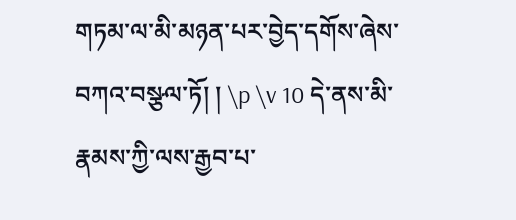གཏམ་ལ་མི་མཉན་པར་བྱེད་དགོས་ཞེས་བཀའ་བསྩལ་ཏོ། ། \p \v 10 དེ་ནས་མི་རྣམས་ཀྱི་ལས་རྒྱབ་པ་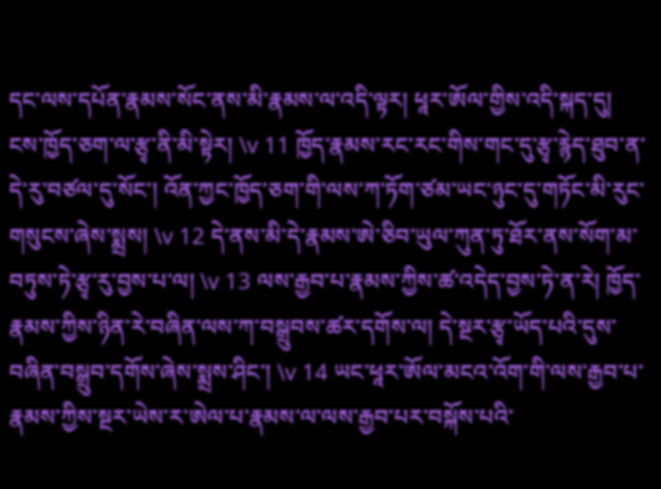དང་ལས་དཔོན་རྣམས་སོང་ནས་མི་རྣམས་ལ་འདི་ལྟར། ཕཱར་ཨོལ་གྱིས་འདི་སྐད་དུ། ངས་ཁྱོད་ཅག་ལ་རྩྭ་ནི་མི་སྟེར། \v 11 ཁྱོད་རྣམས་རང་རང་གིས་གང་དུ་རྩྭ་རྙེད་ཐུབ་ན་དེ་རུ་བཙལ་དུ་སོང་། འོན་ཀྱང་ཁྱོད་ཅག་གི་ལས་ཀ་ཏོག་ཙམ་ཡང་ཉུང་དུ་གཏོང་མི་རུང་གསུངས་ཞེས་སྨྲས། \v 12 དེ་ནས་མི་དེ་རྣམས་ཨེ་ཅིབ་ཡུལ་ཀུན་ཏུ་ཐོར་ནས་སོག་མ་བཏུས་ཏེ་རྩྭ་རུ་བྱས་པ་ལ། \v 13 ལས་རྒྱབ་པ་རྣམས་ཀྱིས་ཚ་འདེད་བྱས་ཏེ་ན་རེ། ཁྱོད་རྣམས་ཀྱིས་ཉིན་རེ་བཞིན་ལས་ཀ་བསྒྲུབས་ཚར་དགོས་ལ། དེ་སྔར་རྩྭ་ཡོད་པའི་དུས་བཞིན་བསྒྲུབ་དགོས་ཞེས་སྨྲས་ཤིང་། \v 14 ཡང་ཕཱར་ཨོལ་མངའ་འོག་གི་ལས་རྒྱབ་པ་རྣམས་ཀྱིས་སྔར་ཡེས་ར་ཨེལ་པ་རྣམས་ལ་ལས་རྒྱབ་པར་བསྐོས་པའི་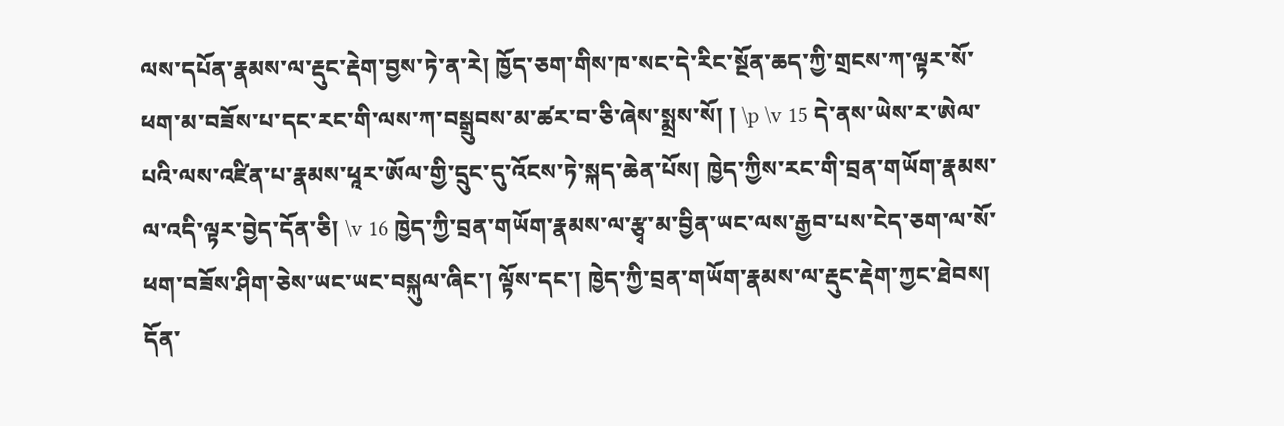ལས་དཔོན་རྣམས་ལ་རྡུང་རྡེག་བྱས་ཏེ་ན་རེ། ཁྱོད་ཅག་གིས་ཁ་སང་དེ་རིང་སྔོན་ཆད་ཀྱི་གྲངས་ཀ་ལྟར་སོ་ཕག་མ་བཟོས་པ་དང་རང་གི་ལས་ཀ་བསྒྲུབས་མ་ཚར་བ་ཅི་ཞེས་སྨྲས་སོ། ། \p \v 15 དེ་ནས་ཡེས་ར་ཨེལ་པའི་ལས་འཛིན་པ་རྣམས་ཕཱར་ཨོལ་གྱི་དྲུང་དུ་འོངས་ཏེ་སྐད་ཆེན་པོས། ཁྱེད་ཀྱིས་རང་གི་བྲན་གཡོག་རྣམས་ལ་འདི་ལྟར་བྱེད་དོན་ཅི། \v 16 ཁྱེད་ཀྱི་བྲན་གཡོག་རྣམས་ལ་རྩྭ་མ་བྱིན་ཡང་ལས་རྒྱབ་པས་ངེད་ཅག་ལ་སོ་ཕག་བཟོས་ཤིག་ཅེས་ཡང་ཡང་བསྐུལ་ཞིང་། ལྟོས་དང་། ཁྱེད་ཀྱི་བྲན་གཡོག་རྣམས་ལ་རྡུང་རྡེག་ཀྱང་ཐེབས། དོན་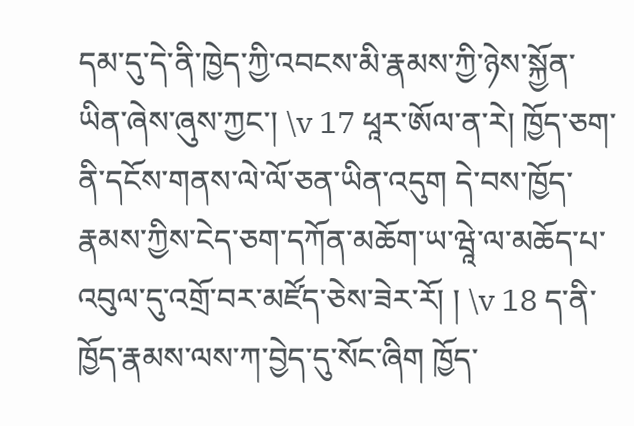དམ་དུ་དེ་ནི་ཁྱེད་ཀྱི་འབངས་མི་རྣམས་ཀྱི་ཉེས་སྐྱོན་ཡིན་ཞེས་ཞུས་ཀྱང་། \v 17 ཕཱར་ཨོལ་ན་རེ། ཁྱོད་ཅག་ནི་དངོས་གནས་ལེ་ལོ་ཅན་ཡིན་འདུག དེ་བས་ཁྱོད་རྣམས་ཀྱིས་ངེད་ཅག་དཀོན་མཆོག་ཡ་ཝཱེ་ལ་མཆོད་པ་འབུལ་དུ་འགྲོ་བར་མཛོད་ཅེས་ཟེར་རོ། ། \v 18 ད་ནི་ཁྱོད་རྣམས་ལས་ཀ་བྱེད་དུ་སོང་ཞིག ཁྱོད་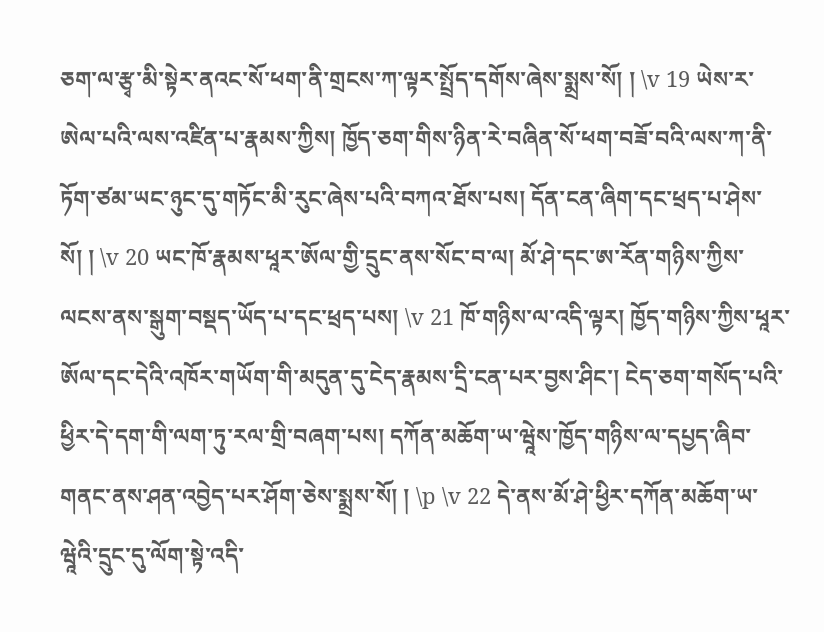ཅག་ལ་རྩྭ་མི་སྟེར་ནའང་སོ་ཕག་ནི་གྲངས་ཀ་ལྟར་སྤྲོད་དགོས་ཞེས་སྨྲས་སོ། ། \v 19 ཡེས་ར་ཨེལ་པའི་ལས་འཛིན་པ་རྣམས་ཀྱིས། ཁྱོད་ཅག་གིས་ཉིན་རེ་བཞིན་སོ་ཕག་བཟོ་བའི་ལས་ཀ་ནི་ཏོག་ཙམ་ཡང་ཉུང་དུ་གཏོང་མི་རུང་ཞེས་པའི་བཀའ་ཐོས་པས། དོན་ངན་ཞིག་དང་ཕྲད་པ་ཤེས་སོ། ། \v 20 ཡང་ཁོ་རྣམས་ཕཱར་ཨོལ་གྱི་དྲུང་ནས་སོང་བ་ལ། མོ་ཤེ་དང་ཨ་རོན་གཉིས་ཀྱིས་ལངས་ནས་སྒུག་བསྡད་ཡོད་པ་དང་ཕྲད་པས། \v 21 ཁོ་གཉིས་ལ་འདི་ལྟར། ཁྱོད་གཉིས་ཀྱིས་ཕཱར་ཨོལ་དང་དེའི་འཁོར་གཡོག་གི་མདུན་དུ་ངེད་རྣམས་དྲི་ངན་པར་བྱས་ཤིང་། ངེད་ཅག་གསོད་པའི་ཕྱིར་དེ་དག་གི་ལག་ཏུ་རལ་གྲི་བཞག་པས། དཀོན་མཆོག་ཡ་ཝཱེས་ཁྱོད་གཉིས་ལ་དཔྱད་ཞིབ་གནང་ནས་ཤན་འབྱེད་པར་ཤོག་ཅེས་སྨྲས་སོ། ། \p \v 22 དེ་ནས་མོ་ཤེ་ཕྱིར་དཀོན་མཆོག་ཡ་ཝཱེའི་དྲུང་དུ་ལོག་སྟེ་འདི་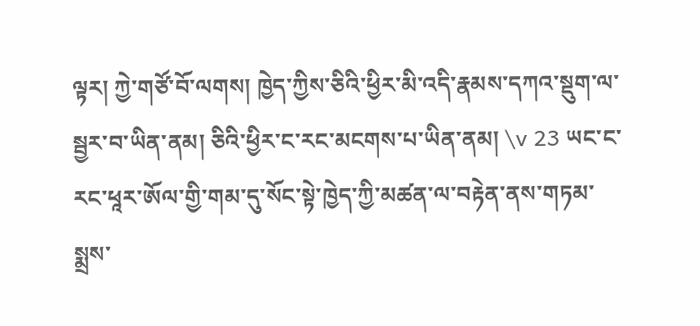ལྟར། ཀྱེ་གཙོ་བོ་ལགས། ཁྱེད་ཀྱིས་ཅིའི་ཕྱིར་མི་འདི་རྣམས་དཀའ་སྡུག་ལ་སྦྱར་བ་ཡིན་ནམ། ཅིའི་ཕྱིར་ང་རང་མངགས་པ་ཡིན་ནམ། \v 23 ཡང་ང་རང་ཕཱར་ཨོལ་གྱི་གམ་དུ་སོང་སྟེ་ཁྱེད་ཀྱི་མཚན་ལ་བརྟེན་ནས་གཏམ་སྨྲས་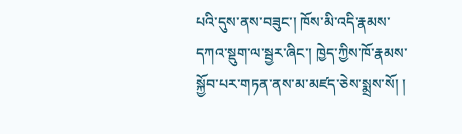པའི་དུས་ནས་བཟུང་། ཁོས་མི་འདི་རྣམས་དཀའ་སྡུག་ལ་སྦྱར་ཞིང་། ཁྱེད་ཀྱིས་ཁོ་རྣམས་སྐྱོབ་པར་གཏན་ནས་མ་མཛད་ཅེས་སྨྲས་སོ། །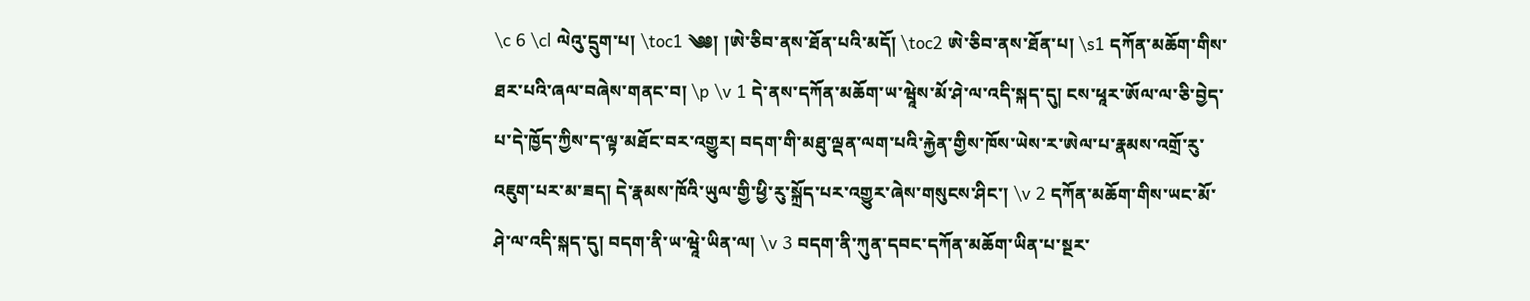\c 6 \cl ལེའུ་དྲུག་པ། \toc1 ༄༅། །ཨེ་ཅིབ་ནས་ཐོན་པའི་མདོ། \toc2 ཨེ་ཅིབ་ནས་ཐོན་པ། \s1 དཀོན་མཆོག་གིས་ཐར་པའི་ཞལ་བཞེས་གནང་བ། \p \v 1 དེ་ནས་དཀོན་མཆོག་ཡ་ཝཱེས་མོ་ཤེ་ལ་འདི་སྐད་དུ། ངས་ཕཱར་ཨོལ་ལ་ཅི་བྱེད་པ་དེ་ཁྱོད་ཀྱིས་ད་ལྟ་མཐོང་བར་འགྱུར། བདག་གི་མཐུ་ལྡན་ལག་པའི་རྐྱེན་གྱིས་ཁོས་ཡེས་ར་ཨེལ་པ་རྣམས་འགྲོ་རུ་འཇུག་པར་མ་ཟད། དེ་རྣམས་ཁོའི་ཡུལ་གྱི་ཕྱི་རུ་སྐྲོད་པར་འགྱུར་ཞེས་གསུངས་ཤིང་། \v 2 དཀོན་མཆོག་གིས་ཡང་མོ་ཤེ་ལ་འདི་སྐད་དུ། བདག་ནི་ཡ་ཝཱེ་ཡིན་ལ། \v 3 བདག་ནི་ཀུན་དབང་དཀོན་མཆོག་ཡིན་པ་སྔར་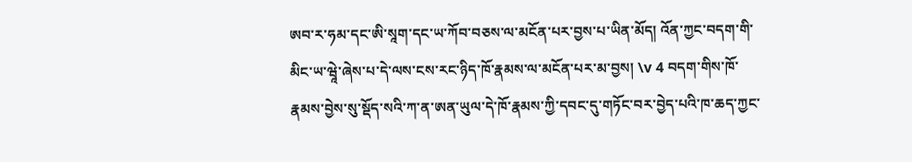ཨབ་ར་ཧམ་དང་ཨི་སཱག་དང་ཡ་ཀོབ་བཅས་ལ་མངོན་པར་བྱས་པ་ཡིན་མོད། འོན་ཀྱང་བདག་གི་མིང་ཡ་ཝཱེ་ཞེས་པ་དེ་ལས་ངས་རང་ཉིད་ཁོ་རྣམས་ལ་མངོན་པར་མ་བྱས། \v 4 བདག་གིས་ཁོ་རྣམས་བྱེས་སུ་སྡོད་སའི་ཀ་ན་ཨན་ཡུལ་དེ་ཁོ་རྣམས་ཀྱི་དབང་དུ་གཏོང་བར་བྱེད་པའི་ཁ་ཆད་ཀྱང་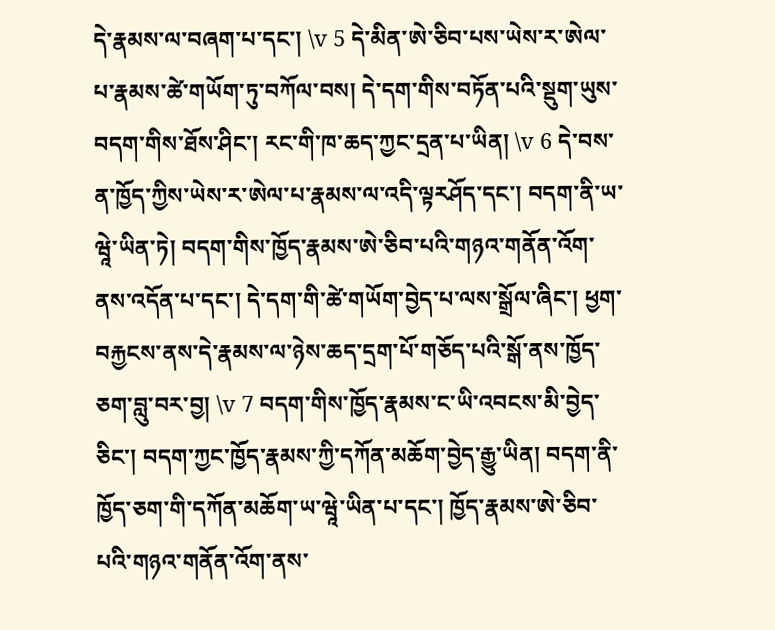དེ་རྣམས་ལ་བཞག་པ་དང་། \v 5 དེ་མིན་ཨེ་ཅིབ་པས་ཡེས་ར་ཨེལ་པ་རྣམས་ཚེ་གཡོག་ཏུ་བཀོལ་བས། དེ་དག་གིས་བཏོན་པའི་སྡུག་ཡུས་བདག་གིས་ཐོས་ཤིང་། རང་གི་ཁ་ཆད་ཀྱང་དྲན་པ་ཡིན། \v 6 དེ་བས་ན་ཁྱོད་ཀྱིས་ཡེས་ར་ཨེལ་པ་རྣམས་ལ་འདི་ལྟརཤོད་དང་། བདག་ནི་ཡ་ཝཱེ་ཡིན་ཏེ། བདག་གིས་ཁྱོད་རྣམས་ཨེ་ཅིབ་པའི་གཉའ་གནོན་འོག་ནས་འདོན་པ་དང་། དེ་དག་གི་ཚེ་གཡོག་བྱེད་པ་ལས་སྒྲོལ་ཞིང་། ཕྱག་བརྐྱངས་ནས་དེ་རྣམས་ལ་ཉེས་ཆད་དྲག་པོ་གཅོད་པའི་སྒོ་ནས་ཁྱོད་ཅག་བླུ་བར་བྱ། \v 7 བདག་གིས་ཁྱོད་རྣམས་ང་ཡི་འབངས་མི་བྱེད་ཅིང་། བདག་ཀྱང་ཁྱོད་རྣམས་ཀྱི་དཀོན་མཆོག་བྱེད་རྒྱུ་ཡིན། བདག་ནི་ཁྱོད་ཅག་གི་དཀོན་མཆོག་ཡ་ཝཱེ་ཡིན་པ་དང་། ཁྱོད་རྣམས་ཨེ་ཅིབ་པའི་གཉའ་གནོན་འོག་ནས་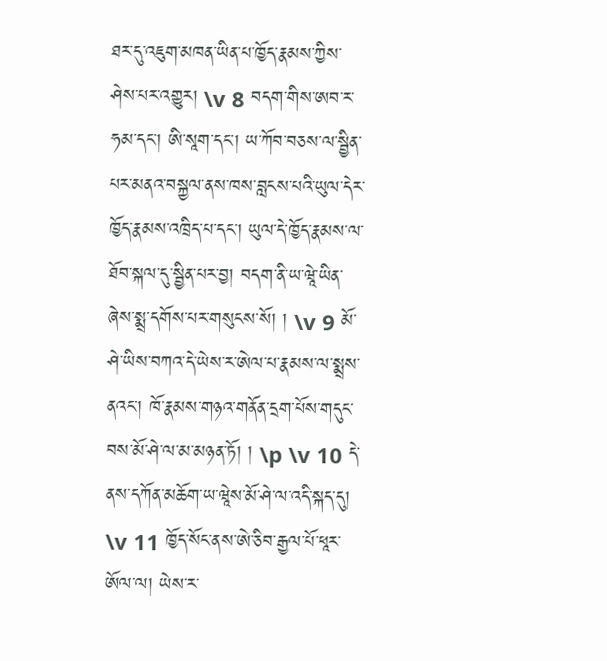ཐར་དུ་འཇུག་མཁན་ཡིན་པ་ཁྱོད་རྣམས་ཀྱིས་ཤེས་པར་འགྱུར། \v 8 བདག་གིས་ཨབ་ར་ཧམ་དང་། ཨི་སཱག་དང་། ཡ་ཀོབ་བཅས་ལ་སྦྱིན་པར་མནའ་བསྐྱལ་ནས་ཁས་བླངས་པའི་ཡུལ་དེར་ཁྱོད་རྣམས་འཁྲིད་པ་དང་། ཡུལ་དེ་ཁྱོད་རྣམས་ལ་ཐོབ་སྐལ་དུ་སྦྱིན་པར་བྱ། བདག་ནི་ཡ་ཝཱེ་ཡིན་ཞེས་སྨྲ་དགོས་པར་གསུངས་སོ། ། \v 9 མོ་ཤེ་ཡིས་བཀའ་དེ་ཡེས་ར་ཨེལ་པ་རྣམས་ལ་སྨྲས་ནའང་། ཁོ་རྣམས་གཉའ་གནོན་དྲག་པོས་གདུང་བས་མོ་ཤེ་ལ་མ་མཉན་ཏོ། ། \p \v 10 དེ་ནས་དཀོན་མཆོག་ཡ་ཝཱེས་མོ་ཤེ་ལ་འདི་སྐད་དུ། \v 11 ཁྱོད་སོང་ནས་ཨེ་ཅིབ་རྒྱལ་པོ་ཕཱར་ཨོལ་ལ། ཡེས་ར་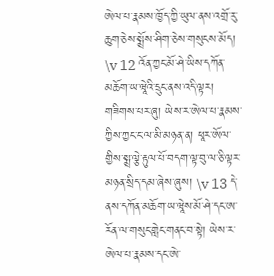ཨེལ་པ་རྣམས་ཁྱོད་ཀྱི་ཡུལ་ནས་འགྲོ་རུ་ཆུག་ཅེས་སྨྲོས་ཤིག་ཅེས་གསུངས་མོད། \v 12 འོན་ཀྱང་མོ་ཤེ་ཡིས་དཀོན་མཆོག་ཡ་ཝཱེའི་དྲུང་ནས་འདི་ལྟར། གཟིགས་པར་ཞུ། ཡེས་ར་ཨེལ་པ་རྣམས་ཀྱིས་ཀྱང་ང་ལ་མི་མཉན་ན། ཕཱར་ཨོལ་གྱིས་སྨྲ་ལྕེ་རྟུལ་པོ་བདག་ལྟ་བུ་ལ་ཅི་ལྟར་མཉན་སྲིད་དམ་ཞེས་ཞུས། \v 13 དེ་ནས་དཀོན་མཆོག་ཡ་ཝཱེས་མོ་ཤེ་དང་ཨ་རོན་ལ་གསུང་གླེང་གནང་བ་སྟེ། ཡེས་ར་ཨེལ་པ་རྣམས་དང་ཨེ་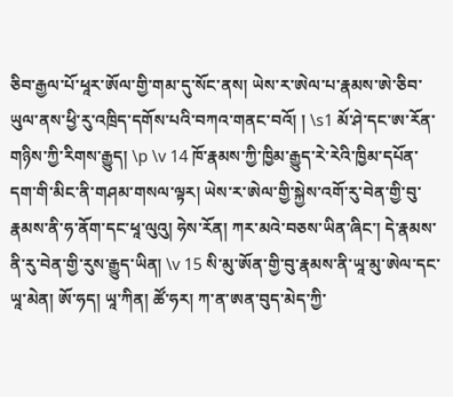ཅིབ་རྒྱལ་པོ་ཕཱར་ཨོལ་གྱི་གམ་དུ་སོང་ནས། ཡེས་ར་ཨེལ་པ་རྣམས་ཨེ་ཅིབ་ཡུལ་ནས་ཕྱི་རུ་འཁྲིད་དགོས་པའི་བཀའ་གནང་བའོ། ། \s1 མོ་ཤེ་དང་ཨ་རོན་གཉིས་ཀྱི་རིགས་རྒྱུད། \p \v 14 ཁོ་རྣམས་ཀྱི་ཁྱིམ་རྒྱུད་རེ་རེའི་ཁྱིམ་དཔོན་དག་གི་མིང་ནི་གཤམ་གསལ་ལྟར། ཡེས་ར་ཨེལ་གྱི་སྐྱེས་འགོ་རུ་བེན་གྱི་བུ་རྣམས་ནི་ཧ་ནོག་དང་ཕཱ་ལུའུ། ཧེས་རོན། ཀར་མའེ་བཅས་ཡིན་ཞིང་། དེ་རྣམས་ནི་རུ་བེན་གྱི་རུས་རྒྱུད་ཡིན། \v 15 སི་མུ་ཨོན་གྱི་བུ་རྣམས་ནི་ཡཱ་མུ་ཨེལ་དང་ཡཱ་མེན། ཨོ་ཧད། ཡཱ་ཀིན། ཚོ་ཧར། ཀ་ན་ཨན་བུད་མེད་ཀྱི་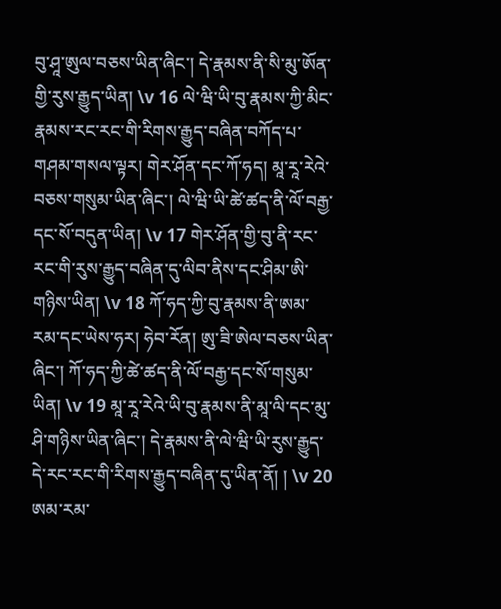བུ་ཤཱ་ཨུལ་བཅས་ཡིན་ཞིང་། དེ་རྣམས་ནི་སི་མུ་ཨོན་གྱི་རུས་རྒྱུད་ཡིན། \v 16 ལེ་ཝི་ཡི་བུ་རྣམས་ཀྱི་མིང་རྣམས་རང་རང་གི་རིགས་རྒྱུད་བཞིན་བཀོད་པ་གཤམ་གསལ་ལྟར། གེར་ཤོན་དང་ཀོ་ཧད། མཱ་རཱ་རེའེ་བཅས་གསུམ་ཡིན་ཞིང་། ལེ་ཝི་ཡི་ཚེ་ཚད་ནི་ལོ་བརྒྱ་དང་སོ་བདུན་ཡིན། \v 17 གེར་ཤོན་གྱི་བུ་ནི་རང་རང་གི་རུས་རྒྱུད་བཞིན་དུ་ལིབ་ནིས་དང་ཤིམ་ཨི་གཉིས་ཡིན། \v 18 ཀོ་ཧད་ཀྱི་བུ་རྣམས་ནི་ཨམ་རམ་དང་ཡེས་ཧར། ཧེབ་རོན། ཨུ་ཟི་ཨེལ་བཅས་ཡིན་ཞིང་། ཀོ་ཧད་ཀྱི་ཚེ་ཚད་ནི་ལོ་བརྒྱ་དང་སོ་གསུམ་ཡིན། \v 19 མཱ་རཱ་རེའེ་ཡི་བུ་རྣམས་ནི་མཱ་ལི་དང་མུ་ཤི་གཉིས་ཡིན་ཞིང་། དེ་རྣམས་ནི་ལེ་ཝི་ཡི་རུས་རྒྱུད་དེ་རང་རང་གི་རིགས་རྒྱུད་བཞིན་དུ་ཡིན་ནོ། ། \v 20 ཨམ་རམ་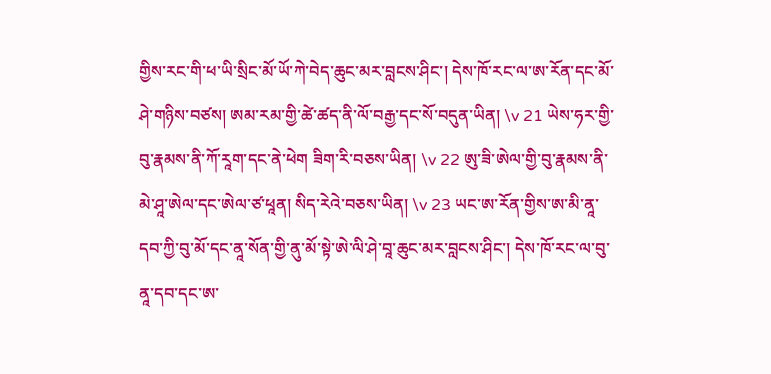གྱིས་རང་གི་ཕ་ཡི་སྲིང་མོ་ཡོ་ཀེ་བེད་ཆུང་མར་བླངས་ཤིང་། དེས་ཁོ་རང་ལ་ཨ་རོན་དང་མོ་ཤེ་གཉིས་བཙས། ཨམ་རམ་གྱི་ཚེ་ཚད་ནི་ལོ་བརྒྱ་དང་སོ་བདུན་ཡིན། \v 21 ཡེས་ཧར་གྱི་བུ་རྣམས་ནི་ཀོ་རཱག་དང་ནེ་ཕེག ཟིག་རི་བཅས་ཡིན། \v 22 ཨུ་ཟི་ཨེལ་གྱི་བུ་རྣམས་ནི་མེ་ཤཱ་ཨེལ་དང་ཨེལ་ཙ་ཕཱན། སིད་རེའེ་བཅས་ཡིན། \v 23 ཡང་ཨ་རོན་གྱིས་ཨ་མི་ནཱ་དབ་ཀྱི་བུ་མོ་དང་ནཱ་སོན་གྱི་ནུ་མོ་སྟེ་ཨེ་ལི་ཤེ་བཱ་ཆུང་མར་བླངས་ཤིང་། དེས་ཁོ་རང་ལ་བུ་ནཱ་དབ་དང་ཨ་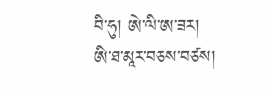བི་ཧུ། ཨེ་ལི་ཨ་ཟར། ཨི་ཐ་མཱར་བཅས་བཙས།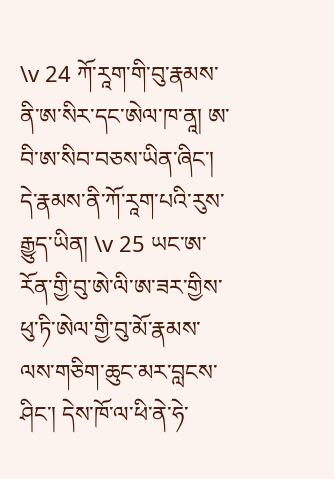\v 24 ཀོ་རཱག་གི་བུ་རྣམས་ནི་ཨ་སིར་དང་ཨེལ་ཁ་ནཱ། ཨ་བི་ཨ་སིབ་བཅས་ཡིན་ཞིང་། དེ་རྣམས་ནི་ཀོ་རཱག་པའི་རུས་རྒྱུད་ཡིན། \v 25 ཡང་ཨ་རོན་གྱི་བུ་ཨེ་ལི་ཨ་ཟར་གྱིས་ཕུ་ཏི་ཨེལ་གྱི་བུ་མོ་རྣམས་ལས་གཅིག་ཆུང་མར་བླངས་ཤིང་། དེས་ཁོ་ལ་ཕི་ནེ་ཧེ་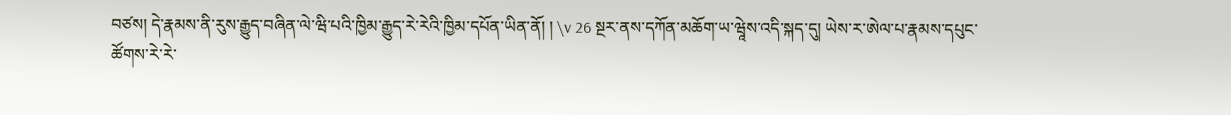བཙས། དེ་རྣམས་ནི་རུས་རྒྱུད་བཞིན་ལེ་ཝི་པའི་ཁྱིམ་རྒྱུད་རེ་རེའི་ཁྱིམ་དཔོན་ཡིན་ནོ། ། \v 26 སྔར་ནས་དཀོན་མཆོག་ཡ་ཝཱེས་འདི་སྐད་དུ། ཡེས་ར་ཨེལ་པ་རྣམས་དཔུང་ཚོགས་རེ་རེ་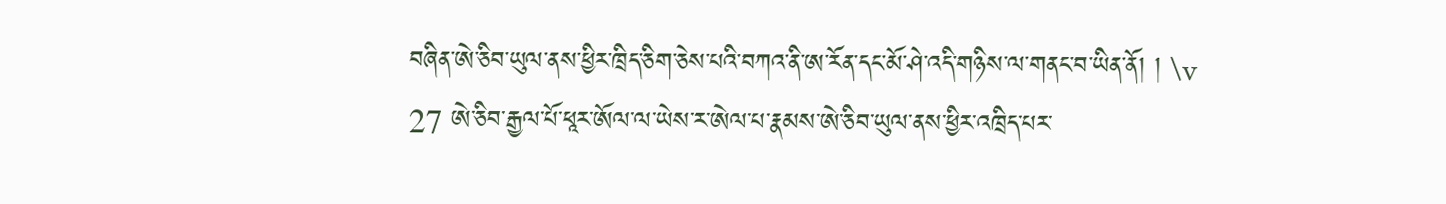བཞིན་ཨེ་ཅིབ་ཡུལ་ནས་ཕྱིར་ཁྲིད་ཅིག་ཅེས་པའི་བཀའ་ནི་ཨ་རོན་དང་མོ་ཤེ་འདི་གཉིས་ལ་གནང་བ་ཡིན་ནོ། ། \v 27 ཨེ་ཅིབ་རྒྱལ་པོ་ཕཱར་ཨོལ་ལ་ཡེས་ར་ཨེལ་པ་རྣམས་ཨེ་ཅིབ་ཡུལ་ནས་ཕྱིར་འཁྲིད་པར་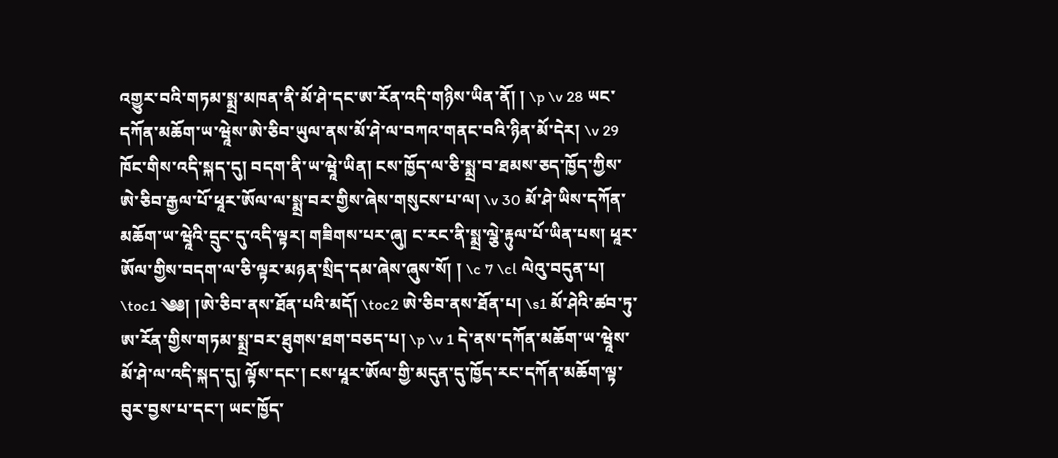འགྱུར་བའི་གཏམ་སྨྲ་མཁན་ནི་མོ་ཤེ་དང་ཨ་རོན་འདི་གཉིས་ཡིན་ནོ། ། \p \v 28 ཡང་དཀོན་མཆོག་ཡ་ཝཱེས་ཨེ་ཅིབ་ཡུལ་ནས་མོ་ཤེ་ལ་བཀའ་གནང་བའི་ཉིན་མོ་དེར། \v 29 ཁོང་གིས་འདི་སྐད་དུ། བདག་ནི་ཡ་ཝཱེ་ཡིན། ངས་ཁྱོད་ལ་ཅི་སྨྲ་བ་ཐམས་ཅད་ཁྱོད་ཀྱིས་ཨེ་ཅིབ་རྒྱལ་པོ་ཕཱར་ཨོལ་ལ་སྨྲ་བར་གྱིས་ཞེས་གསུངས་པ་ལ། \v 30 མོ་ཤེ་ཡིས་དཀོན་མཆོག་ཡ་ཝཱེའི་དྲུང་དུ་འདི་ལྟར། གཟིགས་པར་ཞུ། ང་རང་ནི་སྨྲ་ལྕེ་རྟུལ་པོ་ཡིན་པས། ཕཱར་ཨོལ་གྱིས་བདག་ལ་ཅི་ལྟར་མཉན་སྲིད་དམ་ཞེས་ཞུས་སོ། ། \c 7 \cl ལེའུ་བདུན་པ། \toc1 ༄༅། །ཨེ་ཅིབ་ནས་ཐོན་པའི་མདོ། \toc2 ཨེ་ཅིབ་ནས་ཐོན་པ། \s1 མོ་ཤེའི་ཚབ་ཏུ་ཨ་རོན་གྱིས་གཏམ་སྨྲ་བར་ཐུགས་ཐག་བཅད་པ། \p \v 1 དེ་ནས་དཀོན་མཆོག་ཡ་ཝཱེས་མོ་ཤེ་ལ་འདི་སྐད་དུ། ལྟོས་དང་། ངས་ཕཱར་ཨོལ་གྱི་མདུན་དུ་ཁྱོད་རང་དཀོན་མཆོག་ལྟ་བུར་བྱས་པ་དང་། ཡང་ཁྱོད་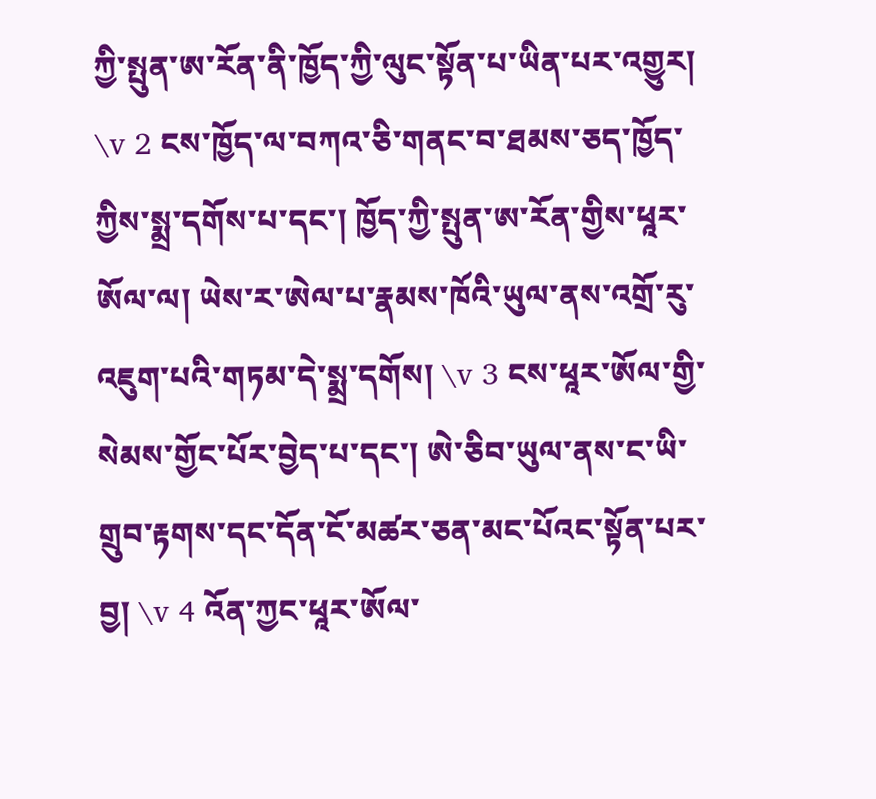ཀྱི་སྤུན་ཨ་རོན་ནི་ཁྱོད་ཀྱི་ལུང་སྟོན་པ་ཡིན་པར་འགྱུར། \v 2 ངས་ཁྱོད་ལ་བཀའ་ཅི་གནང་བ་ཐམས་ཅད་ཁྱོད་ཀྱིས་སྨྲ་དགོས་པ་དང་། ཁྱོད་ཀྱི་སྤུན་ཨ་རོན་གྱིས་ཕཱར་ཨོལ་ལ། ཡེས་ར་ཨེལ་པ་རྣམས་ཁོའི་ཡུལ་ནས་འགྲོ་རུ་འཇུག་པའི་གཏམ་དེ་སྨྲ་དགོས། \v 3 ངས་ཕཱར་ཨོལ་གྱི་སེམས་གྱོང་པོར་བྱེད་པ་དང་། ཨེ་ཅིབ་ཡུལ་ནས་ང་ཡི་གྲུབ་རྟགས་དང་དོན་ངོ་མཚར་ཅན་མང་པོའང་སྟོན་པར་བྱ། \v 4 འོན་ཀྱང་ཕཱར་ཨོལ་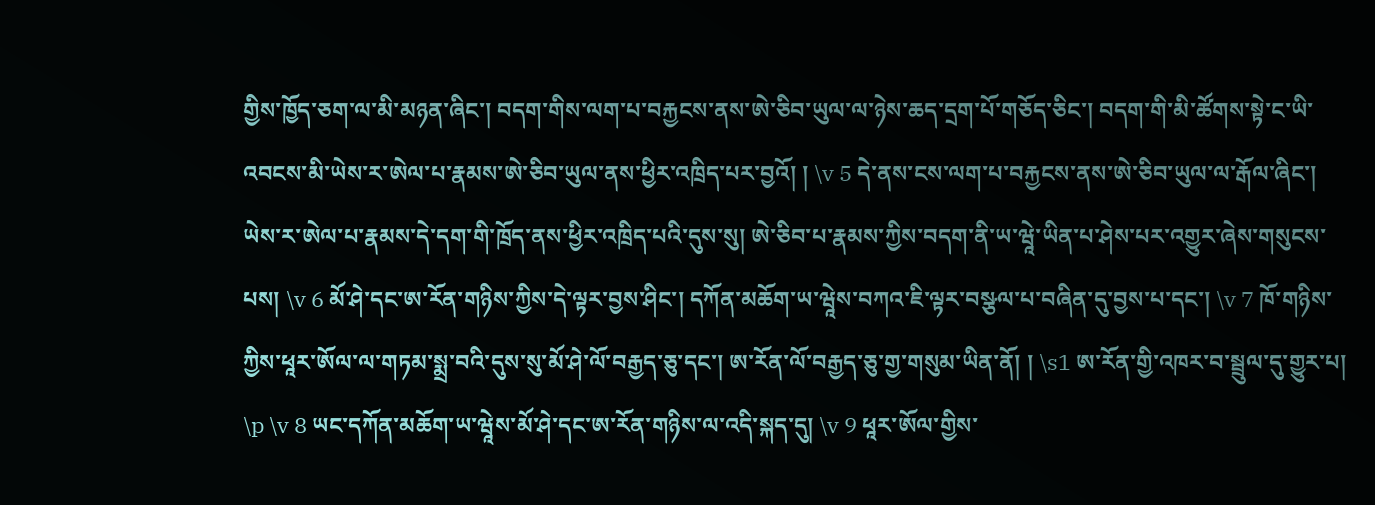གྱིས་ཁྱོད་ཅག་ལ་མི་མཉན་ཞིང་། བདག་གིས་ལག་པ་བརྐྱངས་ནས་ཨེ་ཅིབ་ཡུལ་ལ་ཉེས་ཆད་དྲག་པོ་གཅོད་ཅིང་། བདག་གི་མི་ཚོགས་སྟེ་ང་ཡི་འབངས་མི་ཡེས་ར་ཨེལ་པ་རྣམས་ཨེ་ཅིབ་ཡུལ་ནས་ཕྱིར་འཁྲིད་པར་བྱའོ། ། \v 5 དེ་ནས་ངས་ལག་པ་བརྐྱངས་ནས་ཨེ་ཅིབ་ཡུལ་ལ་རྒོལ་ཞིང་། ཡེས་ར་ཨེལ་པ་རྣམས་དེ་དག་གི་ཁྲོད་ནས་ཕྱིར་འཁྲིད་པའི་དུས་སུ། ཨེ་ཅིབ་པ་རྣམས་ཀྱིས་བདག་ནི་ཡ་ཝཱེ་ཡིན་པ་ཤེས་པར་འགྱུར་ཞེས་གསུངས་པས། \v 6 མོ་ཤེ་དང་ཨ་རོན་གཉིས་ཀྱིས་དེ་ལྟར་བྱས་ཤིང་། དཀོན་མཆོག་ཡ་ཝཱེས་བཀའ་ཇི་ལྟར་བསྩལ་པ་བཞིན་དུ་བྱས་པ་དང་། \v 7 ཁོ་གཉིས་ཀྱིས་ཕཱར་ཨོལ་ལ་གཏམ་སྨྲ་བའི་དུས་སུ་མོ་ཤེ་ལོ་བརྒྱད་ཅུ་དང་། ཨ་རོན་ལོ་བརྒྱད་ཅུ་གྱ་གསུམ་ཡིན་ནོ། ། \s1 ཨ་རོན་གྱི་འཁར་བ་སྦྲུལ་དུ་གྱུར་པ། \p \v 8 ཡང་དཀོན་མཆོག་ཡ་ཝཱེས་མོ་ཤེ་དང་ཨ་རོན་གཉིས་ལ་འདི་སྐད་དུ། \v 9 ཕཱར་ཨོལ་གྱིས་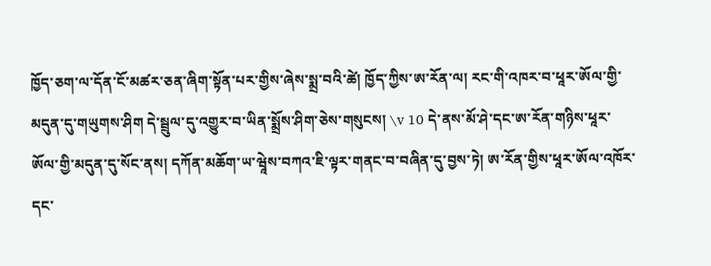ཁྱོད་ཅག་ལ་དོན་ངོ་མཚར་ཅན་ཞིག་སྟོན་པར་གྱིས་ཞེས་སྨྲ་བའི་ཚེ། ཁྱོད་ཀྱིས་ཨ་རོན་ལ། རང་གི་འཁར་བ་ཕཱར་ཨོལ་གྱི་མདུན་དུ་གཡུགས་ཤིག དེ་སྦྲུལ་དུ་འགྱུར་བ་ཡིན་སྨྲོས་ཤིག་ཅེས་གསུངས། \v 10 དེ་ནས་མོ་ཤེ་དང་ཨ་རོན་གཉིས་ཕཱར་ཨོལ་གྱི་མདུན་དུ་སོང་ནས། དཀོན་མཆོག་ཡ་ཝཱེས་བཀའ་ཇི་ལྟར་གནང་བ་བཞིན་དུ་བྱས་ཏེ། ཨ་རོན་གྱིས་ཕཱར་ཨོལ་འཁོར་དང་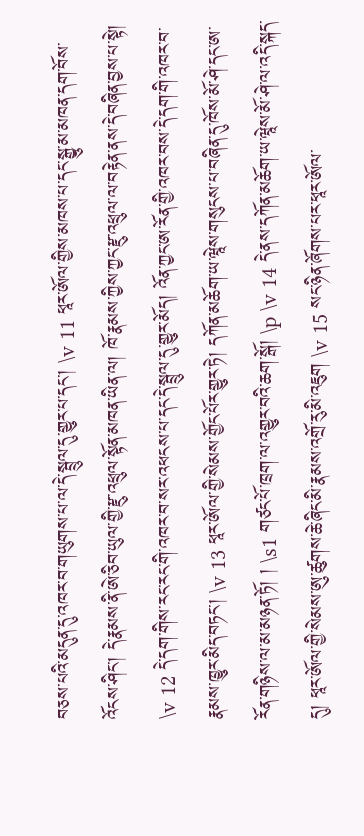བཅས་པའི་མདུན་དུ་འཁར་བ་གཡུགས་པ་ལ་དེ་སྦྲུལ་དུ་གྱུར་པ་དང་། \v 11 ཕཱར་ཨོལ་གྱིས་མཁས་པ་དང་སྒྱུ་མ་མཁན་དག་བོས་འོངས་ཤིང་། དེ་རྣམས་ནི་ཨེ་ཅིབ་ཡུལ་གྱི་རྫུ་འཕྲུལ་སྟོན་མཁན་ཡིན་ལ། ཁོ་རྣམས་ཀྱིས་ཀྱང་རྫུ་འཕྲུལ་ལ་བརྟེན་ནས་དེ་བཞིན་བྱས་པ་སྟེ། \v 12 དེ་དག་གིས་རང་རང་གི་འཁར་བ་སར་འཕངས་པ་དང་དེ་སྦྲུལ་དུ་གྱུར་མོད། འོན་ཀྱང་ཨ་རོན་གྱི་འཁར་བས་དེ་དག་གི་འཁར་བ་རྣམས་ཁྱུར་མིད་བཏང་། \v 13 ཕཱར་ཨོལ་གྱི་སེམས་གྱོང་པོར་གྱུར་ཏེ། དཀོན་མཆོག་ཡ་ཝཱེས་གསུངས་པ་བཞིན་དུ་ཁོས་མོ་ཤེ་དང་ཨ་རོན་གཉིས་ལ་མ་མཉན་ཏོ། ། \s1 གཙང་པོ་ཁྲག་ལ་འགྱུར་བའི་ཆག་སྒོ། \p \v 14 དེ་ནས་དཀོན་མཆོག་ཡ་ཝཱེས་མོ་ཤེ་ལ་འདི་སྐད་དུ། ཕཱར་ཨོལ་གྱི་སེམས་ཨུ་ཚུགས་ཆེ་ཞིང་མི་རྣམས་འགྲོ་རུ་མི་འཇུག \v 15 སང་ཉིན་ཞོགས་པར་ཕཱར་ཨོལ་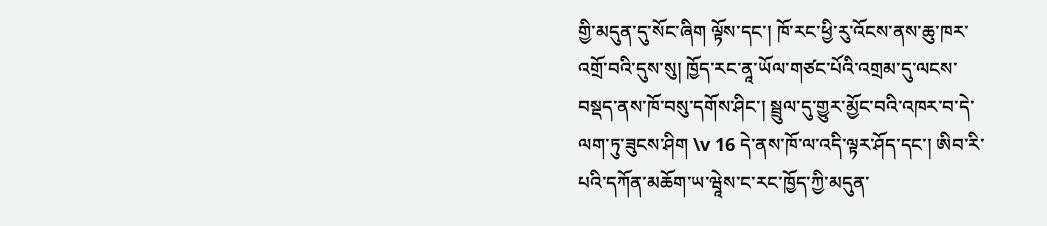གྱི་མདུན་དུ་སོང་ཞིག ལྟོས་དང་། ཁོ་རང་ཕྱི་རུ་འོངས་ནས་ཆུ་ཁར་འགྲོ་བའི་དུས་སུ། ཁྱོད་རང་ནཱ་ཡོལ་གཙང་པོའི་འགྲམ་དུ་ལངས་བསྡད་ནས་ཁོ་བསུ་དགོས་ཤིང་། སྦྲུལ་དུ་གྱུར་མྱོང་བའི་འཁར་བ་དེ་ལག་ཏུ་ཟུངས་ཤིག \v 16 དེ་ནས་ཁོ་ལ་འདི་ལྟར་ཤོད་དང་། ཨིབ་རི་པའི་དཀོན་མཆོག་ཡ་ཝཱེས་ང་རང་ཁྱོད་ཀྱི་མདུན་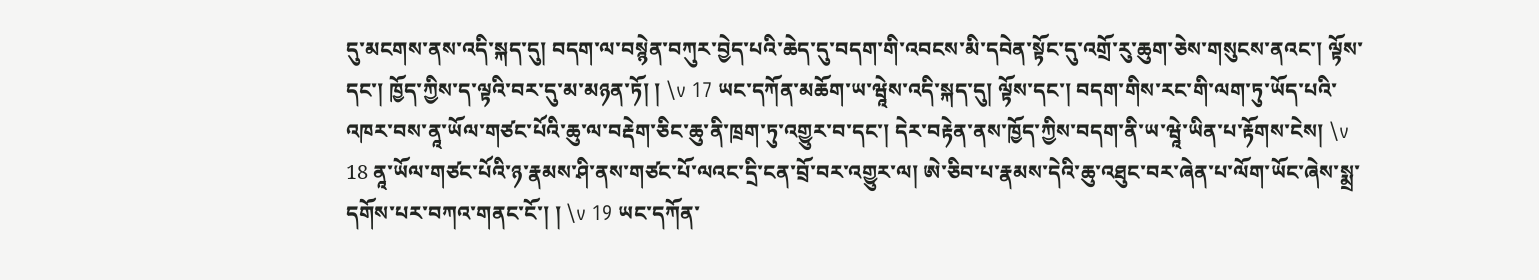དུ་མངགས་ནས་འདི་སྐད་དུ། བདག་ལ་བསྙེན་བཀུར་བྱེད་པའི་ཆེད་དུ་བདག་གི་འབངས་མི་དབེན་སྟོང་དུ་འགྲོ་རུ་ཆུག་ཅེས་གསུངས་ནའང་། ལྟོས་དང་། ཁྱོད་ཀྱིས་ད་ལྟའི་བར་དུ་མ་མཉན་ཏོ། ། \v 17 ཡང་དཀོན་མཆོག་ཡ་ཝཱེས་འདི་སྐད་དུ། ལྟོས་དང་། བདག་གིས་རང་གི་ལག་ཏུ་ཡོད་པའི་འཁར་བས་ནཱ་ཡོལ་གཙང་པོའི་ཆུ་ལ་བརྡེག་ཅིང་ཆུ་ནི་ཁྲག་ཏུ་འགྱུར་བ་དང་། དེར་བརྟེན་ནས་ཁྱོད་ཀྱིས་བདག་ནི་ཡ་ཝཱེ་ཡིན་པ་རྟོགས་ངེས། \v 18 ནཱ་ཡོལ་གཙང་པོའི་ཉ་རྣམས་ཤི་ནས་གཙང་པོ་ལའང་དྲི་ངན་བྲོ་བར་འགྱུར་ལ། ཨེ་ཅིབ་པ་རྣམས་དེའི་ཆུ་འཐུང་བར་ཞེན་པ་ལོག་ཡོང་ཞེས་སྨྲ་དགོས་པར་བཀའ་གནང་ངོ་། ། \v 19 ཡང་དཀོན་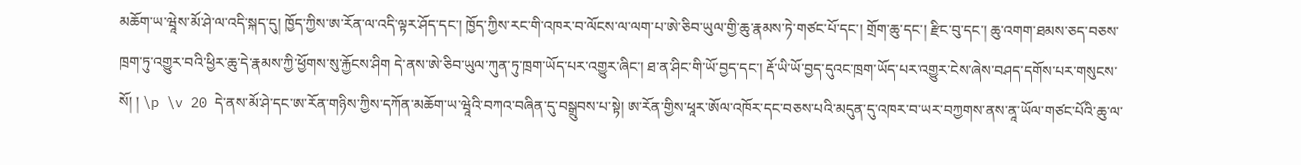མཆོག་ཡ་ཝཱེས་མོ་ཤེ་ལ་འདི་སྐད་དུ། ཁྱོད་ཀྱིས་ཨ་རོན་ལ་འདི་ལྟར་ཤོད་དང་། ཁྱོད་ཀྱིས་རང་གི་འཁར་བ་ལོངས་ལ་ལག་པ་ཨེ་ཅིབ་ཡུལ་གྱི་ཆུ་རྣམས་ཏེ་གཙང་པོ་དང་། གྲོག་ཆུ་དང་། རྫིང་བུ་དང་། ཆུ་འགག་ཐམས་ཅད་བཅས་ཁྲག་ཏུ་འགྱུར་བའི་ཕྱིར་ཆུ་དེ་རྣམས་ཀྱི་ཕྱོགས་སུ་རྐྱོངས་ཤིག དེ་ནས་ཨེ་ཅིབ་ཡུལ་ཀུན་ཏུ་ཁྲག་ཡོད་པར་འགྱུར་ཞིང་། ཐ་ན་ཤིང་གི་ཡོ་བྱད་དང་། རྡོ་ཡི་ཡོ་བྱད་དུའང་ཁྲག་ཡོད་པར་འགྱུར་ངེས་ཞེས་བཤད་དགོས་པར་གསུངས་སོ། ། \p \v 20 དེ་ནས་མོ་ཤེ་དང་ཨ་རོན་གཉིས་ཀྱིས་དཀོན་མཆོག་ཡ་ཝཱེའི་བཀའ་བཞིན་དུ་བསྒྲུབས་པ་སྟེ། ཨ་རོན་གྱིས་ཕཱར་ཨོལ་འཁོར་དང་བཅས་པའི་མདུན་དུ་འཁར་བ་ཡར་བཀྱགས་ནས་ནཱ་ཡོལ་གཙང་པོའི་ཆུ་ལ་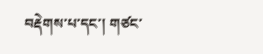བརྡེགས་པ་དང་། གཙང་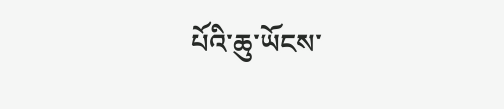པོའི་ཆུ་ཡོངས་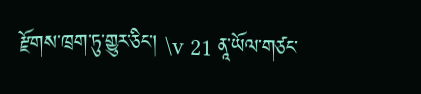རྫོགས་ཁྲག་ཏུ་གྱུར་ཅིང་། \v 21 ནཱ་ཡོལ་གཙང་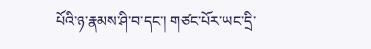པོའི་ཉ་རྣམས་ཤི་བ་དང་། གཙང་པོར་ཡང་དྲི་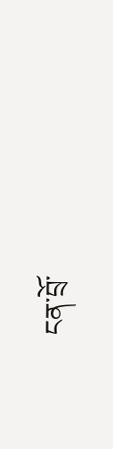ངན་བྲོ་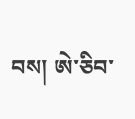བས། ཨེ་ཅིབ་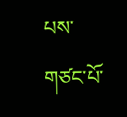པས་གཙང་པོ་